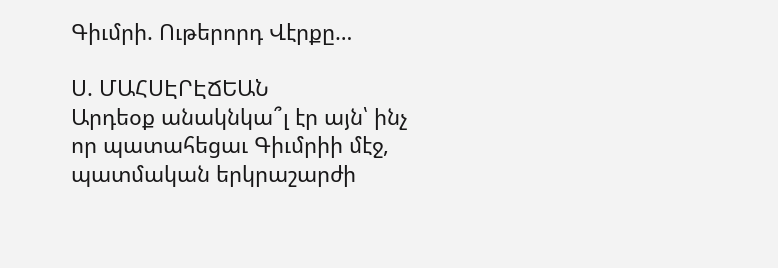Գիւմրի. Ութերորդ Վէրքը…

Ս. ՄԱՀՍԷՐԷՃԵԱՆ
Արդեօք անակնկա՞լ էր այն՝ ինչ որ պատահեցաւ Գիւմրիի մէջ, պատմական երկրաշարժի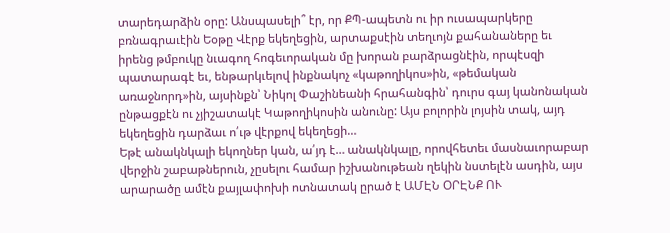տարեդարձին օրը: Անսպասելի՞ էր, որ ՔՊ-ապետն ու իր ուսապարկերը բռնագրաւէին Եօթը Վէրք եկեղեցին, արտաքսէին տեղւոյն քահանաները եւ իրենց թմբուկը նւագող հոգեւորական մը խորան բարձրացնէին, որպէսզի պատարագէ եւ, ենթարկւելով ինքնակոչ «կաթողիկոս»ին, «թեմական առաջնորդ»ին, այսինքն՝ Նիկոլ Փաշինեանի հրահանգին՝ դուրս գայ կանոնական ընթացքէն ու չյիշատակէ Կաթողիկոսին անունը: Այս բոլորին լոյսին տակ, այդ եկեղեցին դարձաւ ո՛ւթ վէրքով եկեղեցի…
Եթէ անակնկալի եկողներ կան, ա՛յդ է… անակնկալը, որովհետեւ մասնաւորաբար վերջին շաբաթներուն, չըսելու համար իշխանութեան ղեկին նստելէն ասդին, այս արարածը ամէն քայլափոխի ոտնատակ ըրած է ԱՄԷՆ ՕՐԷՆՔ ՈՒ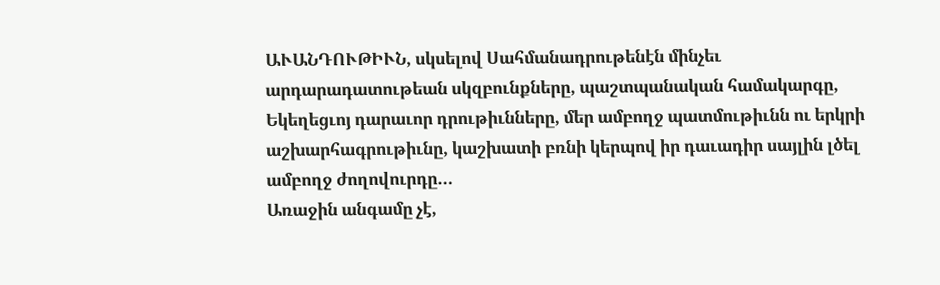ԱՒԱՆԴՈՒԹԻՒՆ, սկսելով Սահմանադրութենէն մինչեւ արդարադատութեան սկզբունքները, պաշտպանական համակարգը, Եկեղեցւոյ դարաւոր դրութիւնները, մեր ամբողջ պատմութիւնն ու երկրի աշխարհագրութիւնը, կաշխատի բռնի կերպով իր դաւադիր սայլին լծել ամբողջ ժողովուրդը…
Առաջին անգամը չէ,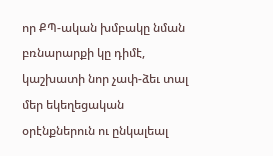որ ՔՊ-ական խմբակը նման բռնարարքի կը դիմէ, կաշխատի նոր չափ-ձեւ տալ մեր եկեղեցական օրէնքներուն ու ընկալեալ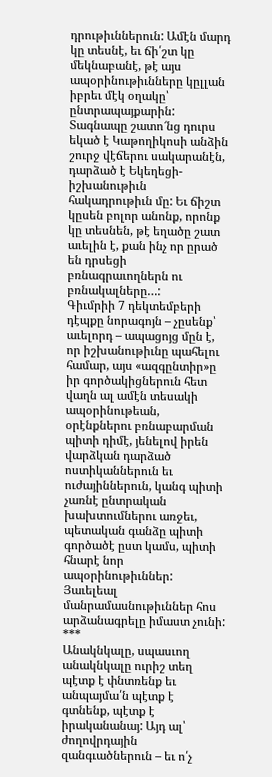դրութիւններուն: Ամէն մարդ կը տեսնէ, եւ ճի՛շտ կը մեկնաբանէ, թէ այս ապօրինութիւնները կըլլան իբրեւ մէկ օղակը՝ ընտրապայքարին: Տագնապը շատո՜նց դուրս եկած է Կաթողիկոսի անձին շուրջ վէճերու սակարանէն, դարձած է Եկեղեցի-իշխանութիւն հակադրութիւն մը: Եւ ճիշտ կըսեն բոլոր անոնք, որոնք կը տեսնեն, թէ եղածը շատ աւելին է, քան ինչ որ ըրած են դրսեցի բռնագրաւողներն ու բռնակալները…:
Գիւմրիի 7 դեկտեմբերի դէպքը նորագոյն – չըսենք՝ աւելորդ – ապացոյց մըն է, որ իշխանութիւնը պահելու համար, այս «ազգընտիր»ը իր գործակիցներուն հետ վաղն ալ ամէն տեսակի ապօրինութեան, օրէնքներու բռնաբարման պիտի դիմէ, յենելով իրեն վարձկան դարձած ոստիկաններուն եւ ուժայիններուն, կանգ պիտի չառնէ ընտրական խախտումներու առջեւ, պետական գանձը պիտի գործածէ ըստ կամս, պիտի հնարէ նոր ապօրինութիւններ: Յաւելեալ մանրամասնութիւններ հոս արձանագրելը իմաստ չունի:
***
Անակնկալը, սպասւող անակնկալը ուրիշ տեղ պէտք է փնտռենք եւ անպայմա՛ն պէտք է գտնենք, պէտք է իրականանայ: Այդ ալ՝ ժողովրդային զանգւածներուն – եւ ո՛չ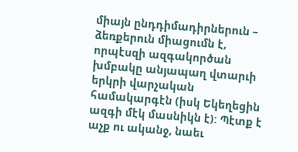միայն ընդդիմադիրներուն – ձեռքերուն միացումն է, որպէսզի ազգակործան խմբակը անյապաղ վտարւի երկրի վարչական համակարգէն (իսկ Եկեղեցին ազգի մէկ մասնիկն է): Պէտք է աչք ու ականջ, նաեւ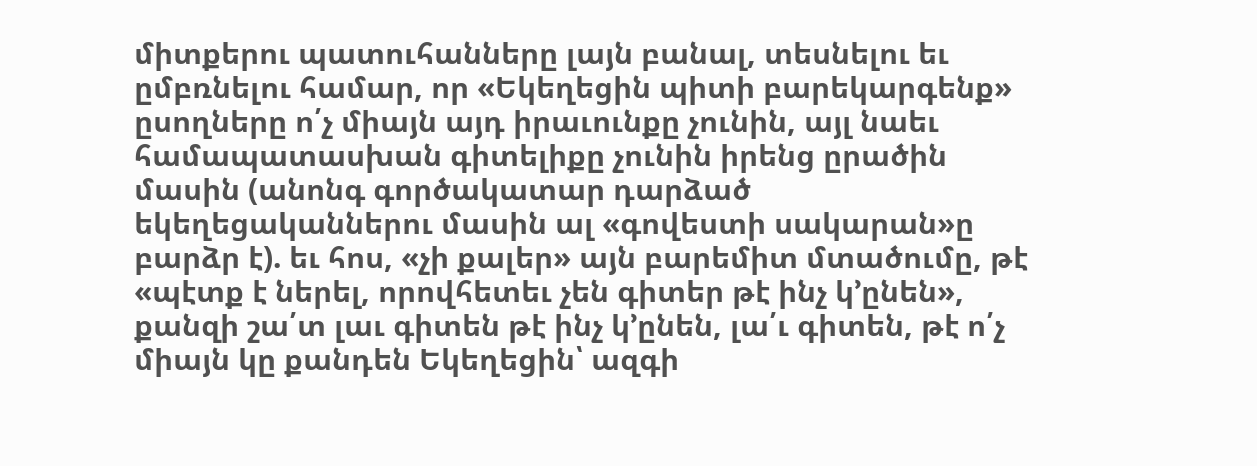միտքերու պատուհանները լայն բանալ, տեսնելու եւ ըմբռնելու համար, որ «Եկեղեցին պիտի բարեկարգենք» ըսողները ո՛չ միայն այդ իրաւունքը չունին, այլ նաեւ համապատասխան գիտելիքը չունին իրենց ըրածին մասին (անոնգ գործակատար դարձած եկեղեցականներու մասին ալ «գովեստի սակարան»ը բարձր է). եւ հոս, «չի քալեր» այն բարեմիտ մտածումը, թէ «պէտք է ներել, որովհետեւ չեն գիտեր թէ ինչ կ’ընեն», քանզի շա՛տ լաւ գիտեն թէ ինչ կ’ընեն, լա՛ւ գիտեն, թէ ո՛չ միայն կը քանդեն Եկեղեցին՝ ազգի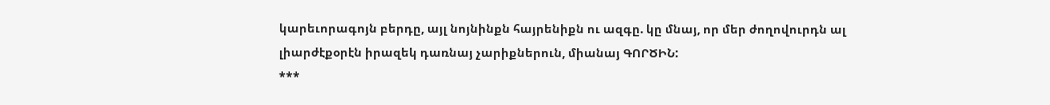կարեւորագոյն բերդը, այլ նոյնինքն հայրենիքն ու ազգը. կը մնայ, որ մեր ժողովուրդն ալ լիարժէքօրէն իրազեկ դառնայ չարիքներուն, միանայ ԳՈՐԾԻՆ:
***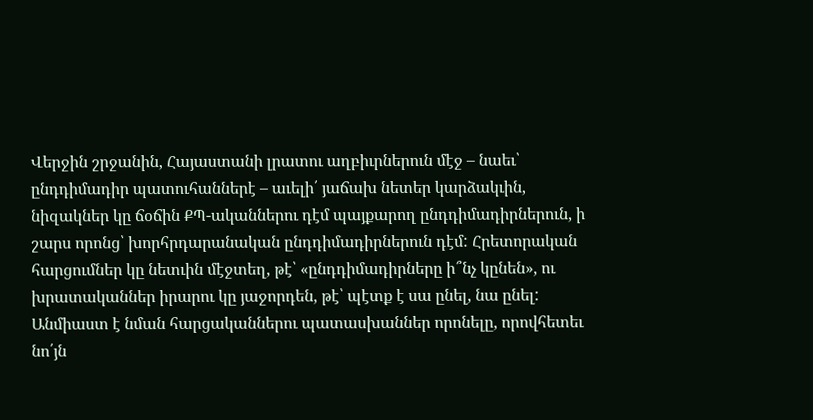Վերջին շրջանին, Հայաստանի լրատու աղբիւրներուն մէջ – նաեւ՝ ընդդիմադիր պատուհաններէ – աւելի՛ յաճախ նետեր կարձակւին, նիզակներ կը ճօճին ՔՊ-ականներու դէմ պայքարող ընդդիմադիրներուն, ի շարս որոնց՝ խորհրդարանական ընդդիմադիրներուն դէմ: Հրետորական հարցումներ կը նետւին մէջտեղ, թէ՝ «ընդդիմադիրները ի՞նչ կընեն», ու խրատականներ իրարու կը յաջորդեն, թէ՝ պէտք է սա ընել, նա ընել: Անմիաստ է նման հարցականներու պատասխաններ որոնելը, որովհետեւ նո՛յն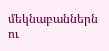մեկնաբաններն ու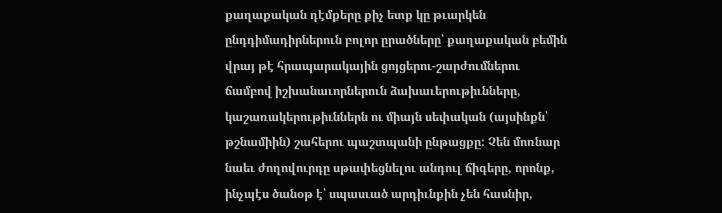քաղաքական դէմքերը քիչ ետք կը թւարկեն ընդդիմադիրներուն բոլոր ըրածները՝ քաղաքական բեմին վրայ թէ հրապարակային ցոյցերու-շարժումներու ճամբով իշխանաւորներուն ձախաւերութիւնները, կաշառակերութիւններն ու միայն սեփական (այսինքն՝ թշնամիին) շահերու պաշտպանի ընթացքը: Չեն մոռնար նաեւ ժողովուրդը սթափեցնելու անդուլ ճիգերը, որոնք, ինչպէս ծանօթ է՝ սպասւած արդիւնքին չեն հասնիր,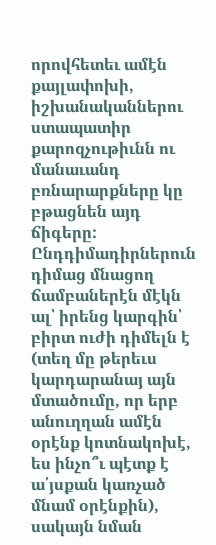որովհետեւ ամէն քայլափոխի, իշխանականներու ստապատիր քարոզչութիւնն ու մանաւանդ բռնարարքները կը բթացնեն այդ ճիգերը: Ընդդիմադիրներուն դիմաց մնացող ճամբաներէն մէկն ալ՝ իրենց կարգին՝ բիրտ ուժի դիմելն է (տեղ մը թերեւս կարդարանայ այն մտածումը, որ երբ անուղղան ամէն օրէնք կոտնակոխէ, ես ինչո՞ւ պէտք է ա՛յսքան կառչած մնամ օրէնքին), սակայն նման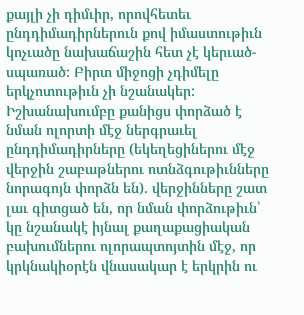քայլի չի դիմւիր, որովհետեւ ընդդիմադիրներուն քով իմաստութիւն կոչւածը նախաճաշին հետ չէ կերւած-սպառած: Բիրտ միջոցի չդիմելը երկչոտութիւն չի նշանակեր: Իշխանախումբը քանիցս փորձած է նման ոլորտի մէջ ներգրաւել ընդդիմադիրները (եկեղեցիներու մէջ վերջին շաբաթներու ոտնձգութիւնները նորագոյն փորձն են). վերջինները շատ լաւ գիտցած են, որ նման փորձութիւն՝ կը նշանակէ իյնալ քաղաքացիական բախումներու ոլորապտոյտին մէջ, որ կրկնակիօրէն վնասակար է երկրին ու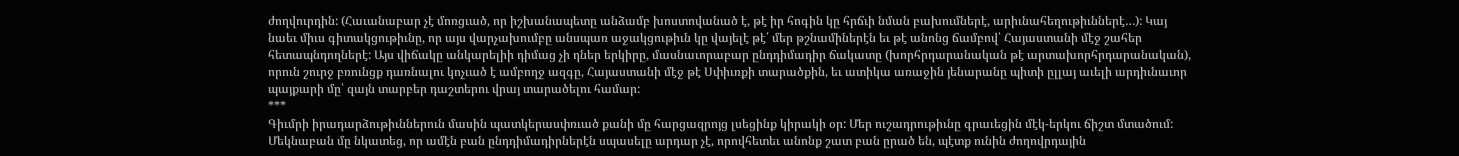ժողվուրդին: (Հաւանաբար չէ մոռցւած, որ իշխանապետը անձամբ խոստովանած է, թէ իր հոգին կը հրճւի նման բախումներէ, արիւնահեղութիւններէ…): Կայ նաեւ միւս գիտակցութիւնը, որ այս վարչախումբը անսպառ աջակցութիւն կը վայելէ թէ՛ մեր թշնամիներէն եւ թէ անոնց ճամբով՝ Հայաստանի մէջ շահեր հետապնդողներէ: Այս վիճակը անկարելիի դիմաց չի դներ երկիրը, մասնաւորաբար ընդդիմադիր ճակատը (խորհրդարանական թէ արտախորհրդարանական), որուն շուրջ բռունցք դառնալու կոչւած է ամբողջ ազգը, Հայաստանի մէջ թէ Սփիւռքի տարածքին, եւ ատիկա առաջին յենարանը պիտի ըլլայ աւելի արդիւնաւոր պայքարի մը՝ զայն տարբեր դաշտերու վրայ տարածելու համար:
***
Գիւմրի իրադարձութիւններուն մասին պատկերասփռւած քանի մը հարցազրոյց լսեցինք կիրակի օր: Մեր ուշադրութիւնը գրաւեցին մէկ-երկու ճիշտ մտածում: Մեկնաբան մը նկատեց, որ ամէն բան ընդդիմադիրներէն սպասելը արդար չէ, որովհետեւ անոնք շատ բան ըրած են, պէտք ունին ժողովրդային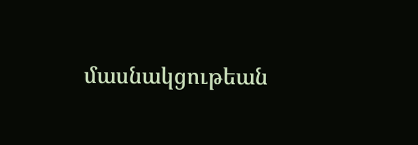մասնակցութեան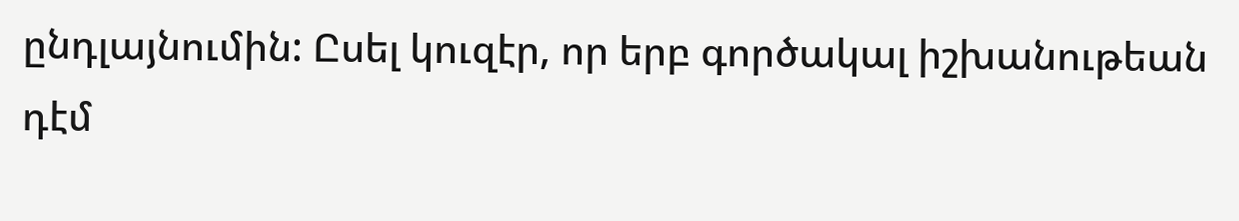ընդլայնումին: Ըսել կուզէր, որ երբ գործակալ իշխանութեան դէմ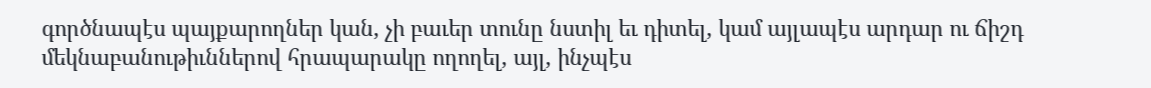գործնապէս պայքարողներ կան, չի բաւեր տունը նստիլ եւ դիտել, կամ այլապէս արդար ու ճիշդ մեկնաբանութիւններով հրապարակը ողողել, այլ, ինչպէս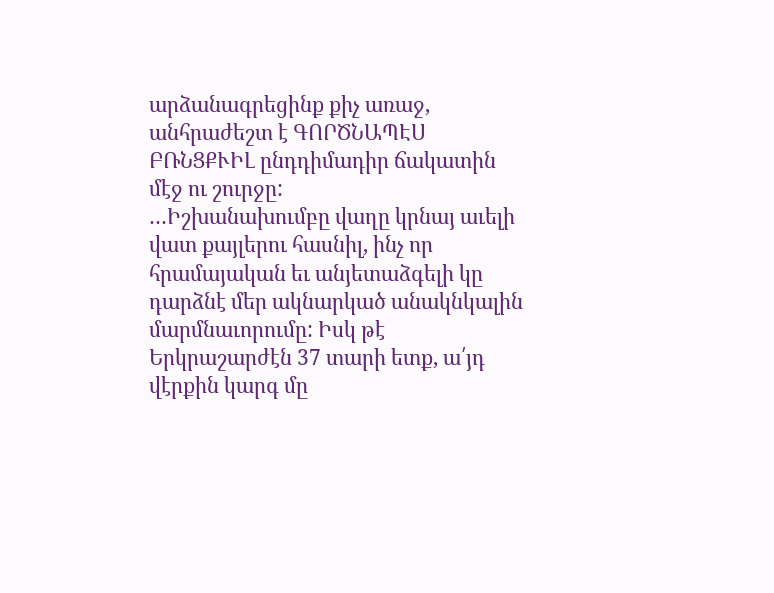արձանագրեցինք քիչ առաջ, անհրաժեշտ է ԳՈՐԾՆԱՊԷՍ ԲՌՆՑՔՒԻԼ ընդդիմադիր ճակատին մէջ ու շուրջը:
…Իշխանախումբը վաղը կրնայ աւելի վատ քայլերու հասնիլ, ինչ որ հրամայական եւ անյետաձգելի կը դարձնէ մեր ակնարկած անակնկալին մարմնաւորումը: Իսկ թէ Երկրաշարժէն 37 տարի ետք, ա՛յդ վէրքին կարգ մը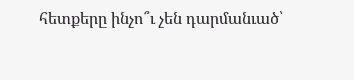հետքերը ինչո՞ւ չեն դարմանւած՝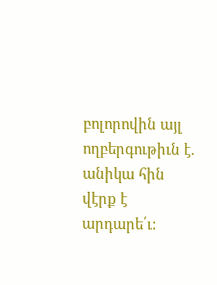բոլորովին այլ ողբերգութիւն է. անիկա հին վէրք է արդարե՛ւ: